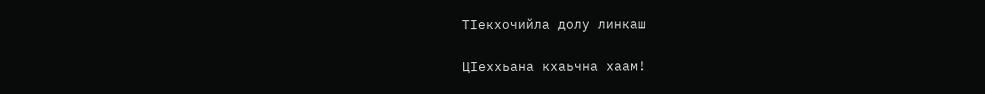ТIекхочийла долу линкаш

ЦIеххьана кхаьчна хаам!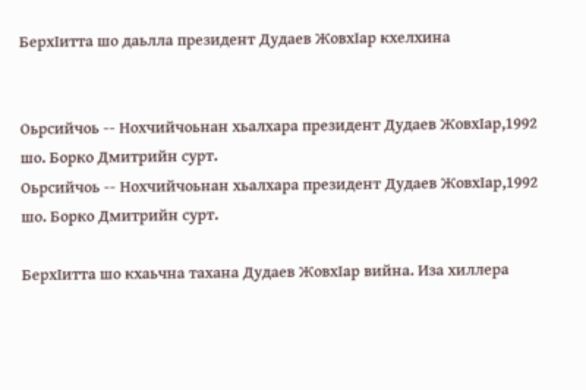БерхIитта шо даьлла президент Дудаев ЖовхIар кхелхина


Оьрсийчоь -- Нохчийчоьнан хьалхара президент Дудаев ЖовхIар,1992 шо. Борко Дмитрийн сурт.
Оьрсийчоь -- Нохчийчоьнан хьалхара президент Дудаев ЖовхIар,1992 шо. Борко Дмитрийн сурт.

БерхIитта шо кхаьчна тахана Дудаев ЖовхIар вийна. Иза хиллера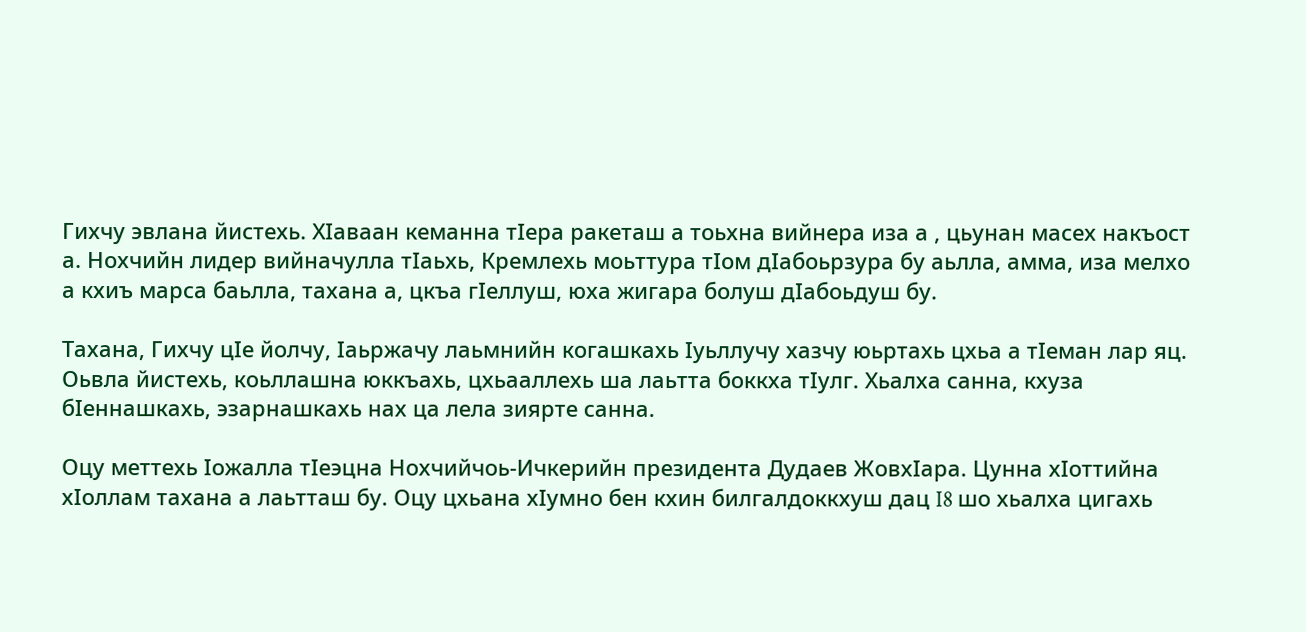Гихчу эвлана йистехь. ХIаваан кеманна тIера ракеташ а тоьхна вийнера иза а , цьунан масех накъост а. Нохчийн лидер вийначулла тIаьхь, Кремлехь моьттура тIом дIабоьрзура бу аьлла, амма, иза мелхо а кхиъ марса баьлла, тахана а, цкъа гIеллуш, юха жигара болуш дIабоьдуш бу.

Тахана, Гихчу цIе йолчу, Iаьржачу лаьмнийн когашкахь Iуьллучу хазчу юьртахь цхьа а тIеман лар яц. Оьвла йистехь, коьллашна юккъахь, цхьааллехь ша лаьтта боккха тIулг. Хьалха санна, кхуза бIеннашкахь, эзарнашкахь нах ца лела зиярте санна.

Оцу меттехь Iожалла тIеэцна Нохчийчоь-Ичкерийн президента Дудаев ЖовхIара. Цунна хIоттийна хIоллам тахана а лаьтташ бу. Оцу цхьана хIумно бен кхин билгалдоккхуш дац I8 шо хьалха цигахь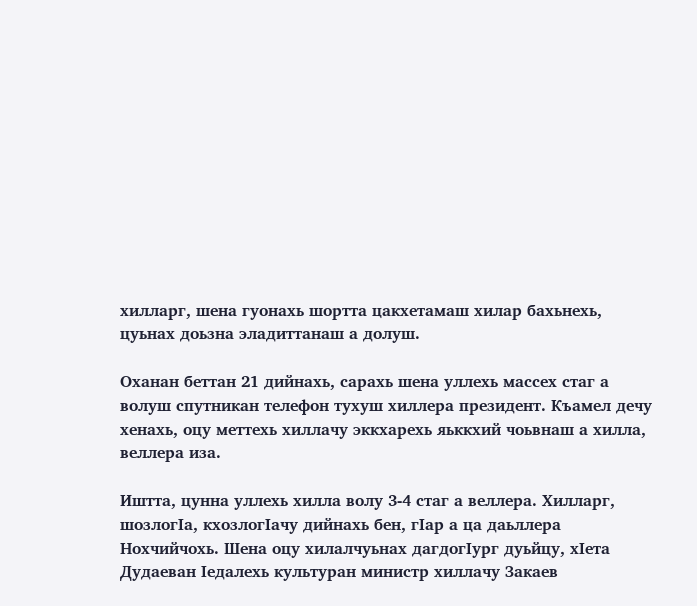хилларг, шена гуонахь шортта цакхетамаш хилар бахьнехь, цуьнах доьзна эладиттанаш а долуш.

Оханан беттан 21 дийнахь, сарахь шена уллехь массех стаг а волуш спутникан телефон тухуш хиллера президент. Къамел дечу хенахь, оцу меттехь хиллачу эккхарехь яьккхий чоьвнаш а хилла, веллера иза.

Иштта, цунна уллехь хилла волу 3-4 стаг а веллера. Хилларг, шозлогIа, кхозлогIачу дийнахь бен, гIар а ца даьллера Нохчийчохь. Шена оцу хилалчуьнах дагдогIург дуьйцу, хIета Дудаеван Iедалехь культуран министр хиллачу Закаев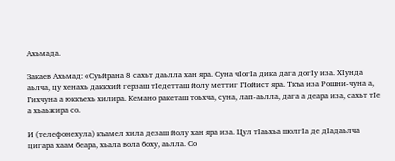Ахьмада.

Закаев Ахьмад: «Суьйрана 8 сахьт даьлла хан яра. Суна чIогIа дика дага догIу иза. ХIунда аьлча, цу хенахь даккхий герзаш тIедетташ йолу меттиг ГIойист яра. Ткъа иза Рошни-чуна а, Гихчуна а юккъехь хилира. Кемано ракеташ тоьхча, суна, лап-аьлла, дага а деара иза, сахьт тIе а хьаьжира со.

И (телефонехула) къамел хила дезаш йолу хан яра иза. Цул тIаьхьа шолгIа де дIадаьлча цигара хаам беара, хьала вола боху, аьлла. Со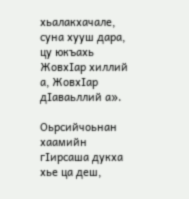хьалакхачале, суна хууш дара, цу юкъахь ЖовхIар хиллий а, ЖовхIар дIаваьллий а».

Оьрсийчоьнан хаамийн гIирсаша дукха хье ца деш,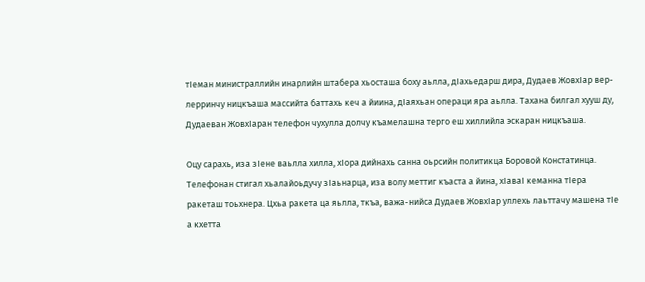тIеман министраллийн инарлийн штабера хьосташа боху аьлла, дIахьедарш дира, Дудаев ЖовхIар вер-лерринчу ницкъаша массийта баттахь кеч а йиина, дIаяхьан операци яра аьлла. Тахана билгал хууш ду, Дудаеван ЖовхIаран телефон чухулла долчу къамелашна терго еш хиллийла эскаран ницкъаша.

Оцу сарахь, иза зIене ваьлла хилла, хIора дийнахь санна оьрсийн политикца Боровой Констатинца. Телефонан стигал хьалайоьдучу зIаьнарца, иза волу меттиг къаста а йина, хIаваI кеманна тIера ракеташ тоьхнера. Цхьа ракета ца яьлла, ткъа, важа-нийса Дудаев ЖовхIар уллехь лаьттачу машена тIе а кхетта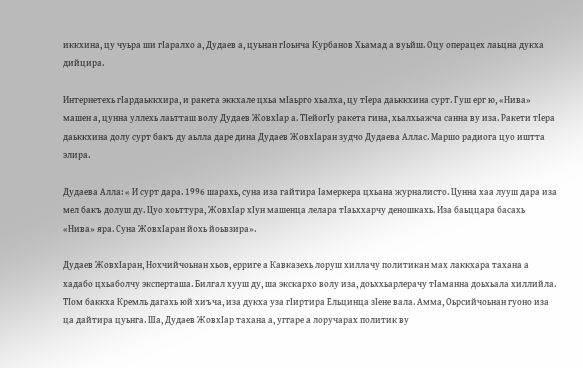иккхина, цу чуьра ши гIаралхо а, Дудаев а, цуьнан гIоьнча Курбанов Хьамад а вуьйш. Оцу операцех лаьцна дукха дийцира.

Интернетехь гIардаьккхира, и ракета эккхале цхьа мIаьрго хьалха, цу тIера даьккхина сурт. Гуш ерг ю, «Нива» машен а, цунна уллехь лаьтташ волу Дудаев ЖовхIар а. ТIейогIу ракета гина, хьалхьажча санна ву иза. Ракети тIера даьккхина долу сурт бакъ ду аьлла даре дина Дудаев ЖовхIаран зудчо Дудаева Аллас. Маршо радиога цуо иштта элира.

Дудаева Алла: « И сурт дара. 1996 шарахь, суна иза гайтира Iамеркера цхьана журналисто. Цунна хаа лууш дара иза мел бакъ долуш ду. Цуо хоьттура, ЖовхIар хIун машенца лелара тIаьххарчу деношкахь. Иза баьццара басахь «Нива» яра. Суна ЖовхIаран йохь йоьвзира».

Дудаев ЖовхIаран, Нохчийчоьнан хьов, ерриге а Кавказехь лоруш хиллачу политикан мах лаккхара тахана а хадабо цхьаболчу эксперташа. Билгал хууш ду, ша экскархо волу иза, доьххьарлерачу тIаманна доьхьала хиллийла. ТIом баккха Кремль дагахь юй хиъча, иза дукха уза гIиртира Ельцинца зIене вала. Амма, Оьрсийчоьнан гуоно иза ца дайтира цуьнга. Ша, Дудаев ЖовхIар тахана а, уггаре а лоручарах политик ву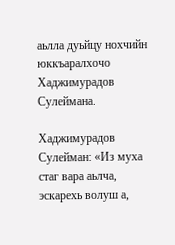аьлла дуьйцу нохчийн юккъаралхочо Хаджимурадов Сулеймана.

Хаджимурадов Сулейман: «Из муха стаг вара аьлча, эскарехь волуш а,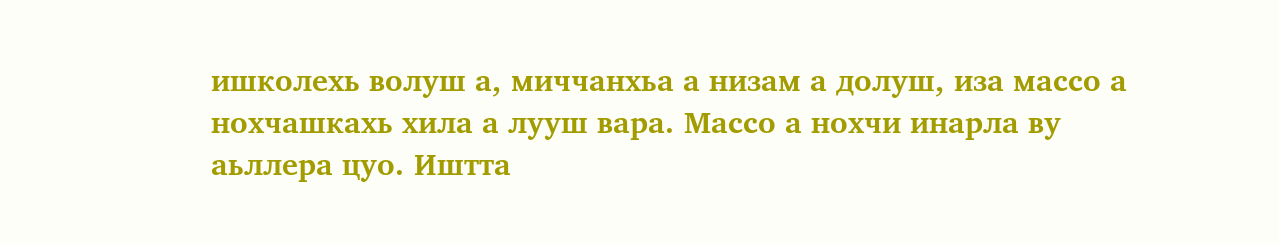ишколехь волуш а, миччанхьа а низам а долуш, иза массо а нохчашкахь хила а лууш вара. Массо а нохчи инарла ву аьллера цуо. Иштта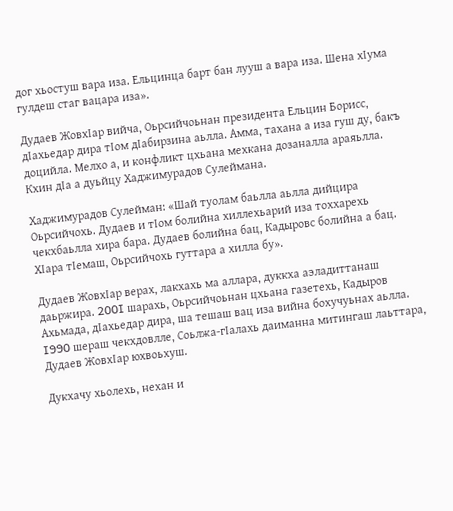дог хьостуш вара иза. Ельцинца барт бан лууш а вара иза. Шена хIума гулдеш стаг вацара иза».

Дудаев ЖовхIар вийча, Оьрсийчоьнан президента Ельцин Борисс, дIахьедар дира тIом дIабирзина аьлла. Амма, тахана а иза гуш ду, бакъ доцийла. Мелхо а, и конфликт цхьана мехкана дозаналла араяьлла. Кхин дIа а дуьйцу Хаджимурадов Сулеймана.

Хаджимурадов Сулейман: «Шай туолам баьлла аьлла дийцира Оьрсийчохь. Дудаев и тIом болийна хиллехьарий иза тоххарехь чекхбаьлла хира бара. Дудаев болийна бац, Кадыровс болийна а бац. ХIара тIемаш, Оьрсийчохь гуттара а хилла бу».

Дудаев ЖовхIар верах, лакхахь ма аллара, дуккха аэладиттанаш даьржира. 200I шарахь, Оьрсийчоьнан цхьана газетехь, Кадыров Ахьмада, дIахьедар дира, ша тешаш вац иза вийна бохучуьнах аьлла. I990 шераш чекхдовлле, Соьлжа-гIалахь даиманна митингаш лаьттара, Дудаев ЖовхIар юхвоьхуш.

Дукхачу хьолехь, нехан и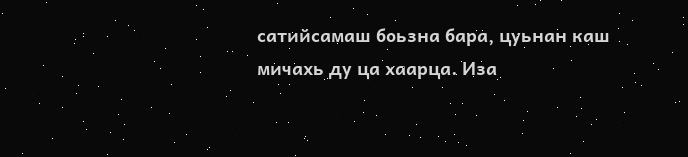сатийсамаш боьзна бара, цуьнан каш мичахь ду ца хаарца. Иза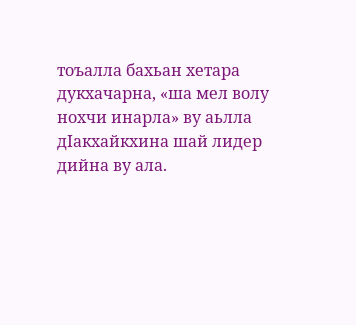тоъалла бахьан хетара дукхачарна, «ша мел волу нохчи инарла» ву аьлла дIакхайкхина шай лидер дийна ву ала.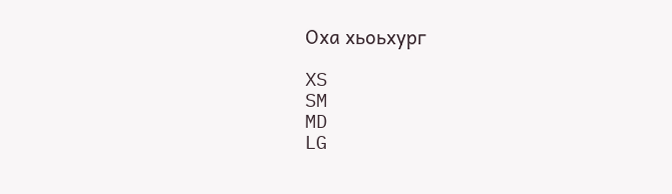Оха хьоьхург

XS
SM
MD
LG